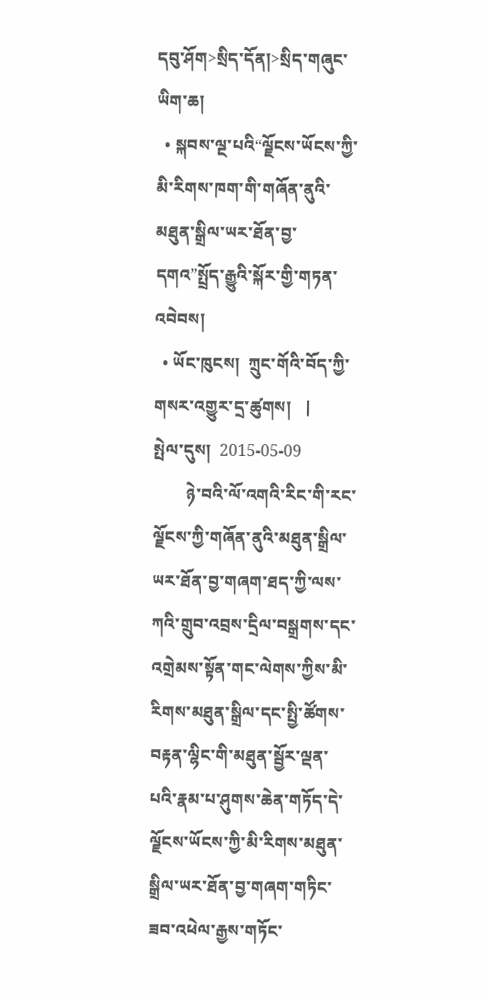དབུ་ཤོག>སྲིད་དོན།>སྲིད་གཞུང་ཡིག་ཆ།
  • སྐབས་ལྔ་པའི“ལྗོངས་ཡོངས་ཀྱི་མི་རིགས་ཁག་གི་གཞོན་ནུའི་མཐུན་སྒྲིལ་ཡར་ཐོན་བྱ་དགའ”སྤྲོད་རྒྱུའི་སྐོར་གྱི་གཏན་འབེབས།
  • ཡོང་ཁུངས།  ཀྲུང་གོའི་བོད་ཀྱི་གསར་འགྱུར་དྲ་ཚུགས།   |     སྤེལ་དུས།  2015-05-09
        ཉེ་བའི་ལོ་འགའི་རིང་གི་རང་ལྗོངས་ཀྱི་གཞོན་ནུའི་མཐུན་སྒྲིལ་ཡར་ཐོན་བྱ་གཞག་ཐད་ཀྱི་ལས་ཀའི་གྲུབ་འབྲས་དྲིལ་བསྒྲགས་དང་འགྲེམས་སྟོན་གང་ལེགས་ཀྱིས་མི་རིགས་མཐུན་སྒྲིལ་དང་སྤྱི་ཚོགས་བརྟན་ལྷིང་གི་མཐུན་སྦྱོར་ལྡན་པའི་རྣམ་པ་ཤུགས་ཆེན་གཏོད་དེ་ལྗོངས་ཡོངས་ཀྱི་མི་རིགས་མཐུན་སྒྲིལ་ཡར་ཐོན་བྱ་གཞག་གཏིང་ཟབ་འཕེལ་རྒྱས་གཏོང་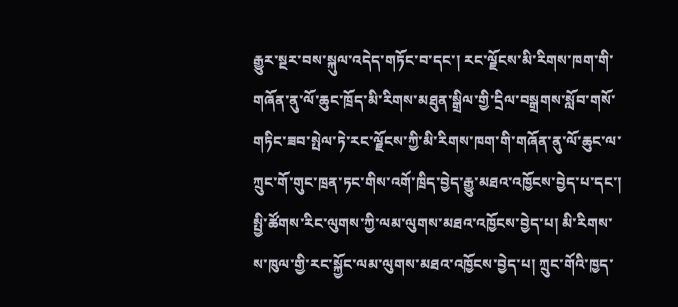རྒྱུར་སྔར་བས་སྐུལ་འདེད་གཏོང་བ་དང་། རང་ལྗོངས་མི་རིགས་ཁག་གི་གཞོན་ནུ་ལོ་ཆུང་ཁྲོད་མི་རིགས་མཐུན་སྒྲིལ་གྱི་དྲིལ་བསྒྲགས་སློབ་གསོ་གཏིང་ཟབ་སྤེལ་ཏེ་རང་ལྗོངས་ཀྱི་མི་རིགས་ཁག་གི་གཞོན་ནུ་ལོ་ཆུང་ལ་ཀྲུང་གོ་གུང་ཁྲན་ཏང་གིས་འགོ་ཁྲིད་བྱེད་རྒྱུ་མཐའ་འཁྱོངས་བྱེད་པ་དང་། སྤྱི་ཚོགས་རིང་ལུགས་ཀྱི་ལམ་ལུགས་མཐའ་འཁྱོངས་བྱེད་པ། མི་རིགས་ས་ཁུལ་གྱི་རང་སྐྱོང་ལམ་ལུགས་མཐའ་འཁྱོངས་བྱེད་པ། ཀྲུང་གོའི་ཁྱད་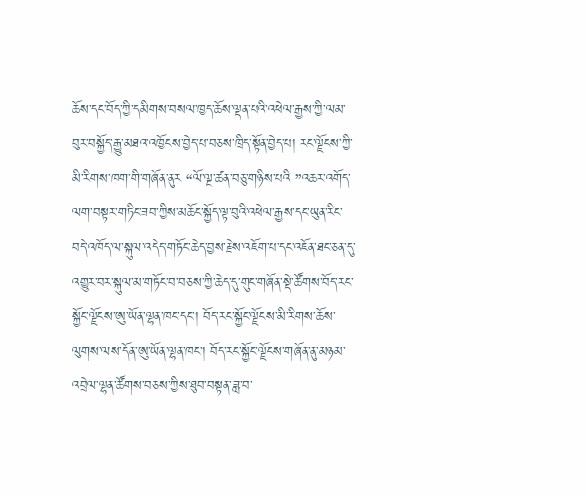ཆོས་དང་བོད་ཀྱི་དམིགས་བསལ་ཁྱད་ཆོས་ལྡན་པའི་འཕེལ་རྒྱས་ཀྱི་ལམ་བུར་བསྐྱོད་རྒྱུ་མཐའ་འཁྱོངས་བྱེད་པ་བཅས་ཁྲིད་སྟོན་བྱེད་པ། རང་ལྗོངས་ཀྱི་མི་རིགས་ཁག་གི་གཞོན་ནུར “ལོ་ལྔ་ཚན་བཅུ་གཉིས་པའི ”འཆར་འགོད་ལག་བསྟར་གཏིང་ཟབ་ཀྱིས་མཆོང་སྐྱོད་ལྟ་བུའི་འཕེལ་རྒྱས་དང་ཡུན་རིང་བདེ་འཁོད་ལ་སྐུལ་འདེད་གཏོང་ཆེད་བྱས་རྗེས་འཇོག་པ་དང་འཇོན་ཐང་ཅན་དུ་འགྱུར་བར་སྐུལ་མ་གཏོང་བ་བཅས་ཀྱི་ཆེད་དུ་གུང་གཞོན་སྡེ་ཚོགས་བོད་རང་སྐྱོང་ལྗོངས་ཨུ་ཡོན་ལྷན་ཁང་དང་། བོད་རང་སྐྱོང་ལྗོངས་མི་རིགས་ཆོས་ལུགས་ལས་དོན་ཨུ་ཡོན་ལྷན་ཁང་། བོད་རང་སྐྱོང་ལྗོངས་གཞོན་ནུ་མཉམ་འབྲེལ་ལྷན་ཚོགས་བཅས་ཀྱིས་ཐུབ་བསྟན་ཟླ་བ་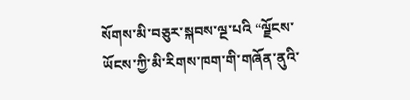སོགས་མི་བཅུར་སྐབས་ལྔ་པའི “ལྗོངས་ཡོངས་ཀྱི་མི་རིགས་ཁག་གི་གཞོན་ནུའི་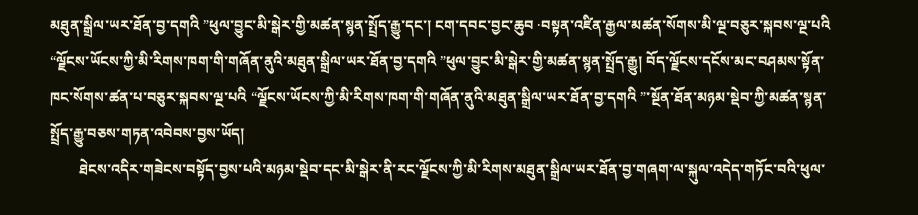མཐུན་སྒྲིལ་ཡར་ཐོན་བྱ་དགའི ”ཕུལ་བྱུང་མི་སྒེར་གྱི་མཚན་སྙན་སྤྲོད་རྒྱུ་དང་། ངག་དབང་བྱང་ཆུབ ·བསྟན་འཛིན་རྒྱལ་མཚན་སོགས་མི་ལྔ་བཅུར་སྐབས་ལྔ་པའི “ལྗོངས་ཡོངས་ཀྱི་མི་རིགས་ཁག་གི་གཞོན་ནུའི་མཐུན་སྒྲིལ་ཡར་ཐོན་བྱ་དགའི ”ཕུལ་བྱུང་མི་སྒེར་གྱི་མཚན་སྙན་སྤྲོད་རྒྱུ། བོད་ལྗོངས་དངོས་མང་བཤམས་སྟོན་ཁང་སོགས་ཚན་པ་བཅུར་སྐབས་ལྔ་པའི “ལྗོངས་ཡོངས་ཀྱི་མི་རིགས་ཁག་གི་གཞོན་ནུའི་མཐུན་སྒྲིལ་ཡར་ཐོན་བྱ་དགའི ”་སྔོན་ཐོན་མཉམ་སྡེབ་ཀྱི་མཚན་སྙན་སྤྲོད་རྒྱུ་བཅས་གཏན་འབེབས་བྱས་ཡོད།
        ཐེངས་འདིར་གཟེངས་བསྟོད་བྱས་པའི་མཉམ་སྡེབ་དང་མི་སྒེར་ནི་རང་ལྗོངས་ཀྱི་མི་རིགས་མཐུན་སྒྲིལ་ཡར་ཐོན་བྱ་གཞག་ལ་སྐུལ་འདེད་གཏོང་བའི་ཕུལ་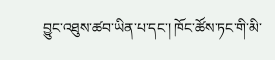བྱུང་འཐུས་ཚབ་ཡིན་པ་དང་། ཁོང་ཚོས་ཏང་གི་མི་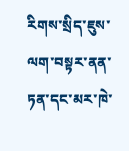རིགས་སྲིད་ཇུས་ལག་བསྟར་ནན་ཏན་དང་མར་ཁེ་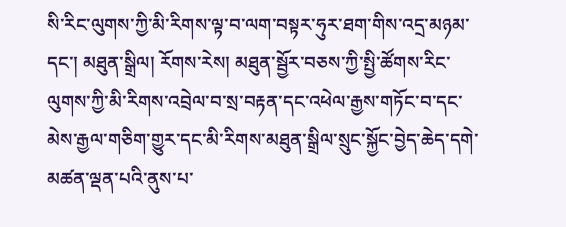སི་རིང་ལུགས་ཀྱི་མི་རིགས་ལྟ་བ་ལག་བསྟར་ཧུར་ཐག་གིས་འདྲ་མཉམ་དང་། མཐུན་སྒྲིལ། རོགས་རེས། མཐུན་སྦྱོར་བཅས་ཀྱི་སྤྱི་ཚོགས་རིང་ལུགས་ཀྱི་མི་རིགས་འབྲེལ་བ་སྲ་བརྟན་དང་འཕེལ་རྒྱས་གཏོང་བ་དང་མེས་རྒྱལ་གཅིག་གྱུར་དང་མི་རིགས་མཐུན་སྒྲིལ་སྲུང་སྐྱོང་བྱེད་ཆེད་དགེ་མཚན་ལྡན་པའི་ནུས་པ་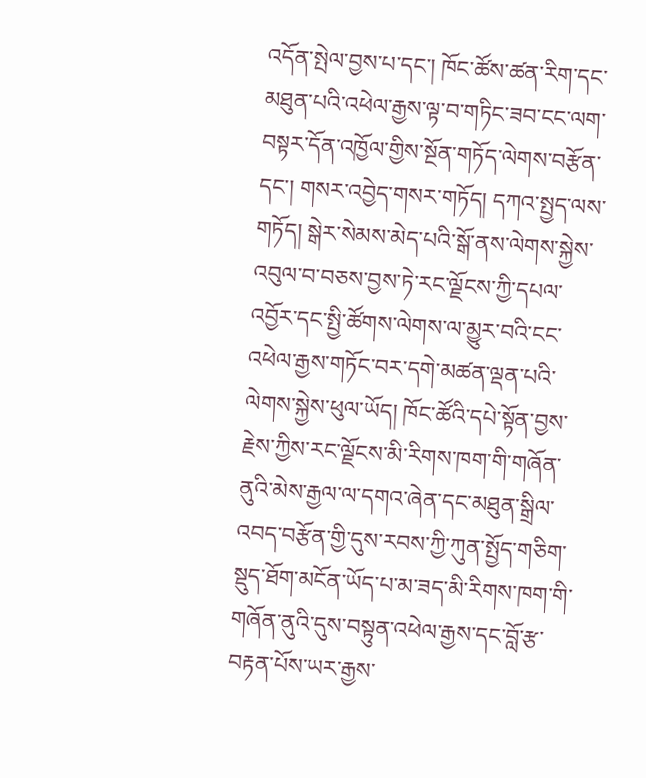འདོན་སྤེལ་བྱས་པ་དང་། ཁོང་ཚོས་ཚན་རིག་དང་མཐུན་པའི་འཕེལ་རྒྱས་ལྟ་བ་གཏིང་ཟབ་ངང་ལག་བསྟར་དོན་འཁྱོལ་གྱིས་སྔོན་གཏོད་ལེགས་བརྩོན་དང་། གསར་འབྱེད་གསར་གཏོད། དཀའ་སྤྱད་ལས་གཏོད། སྒེར་སེམས་མེད་པའི་སྒོ་ནས་ལེགས་སྐྱེས་འབུལ་བ་བཅས་བྱས་ཏེ་རང་ལྗོངས་ཀྱི་དཔལ་འབྱོར་དང་སྤྱི་ཚོགས་ལེགས་ལ་མྱུར་བའི་ངང་འཕེལ་རྒྱས་གཏོང་བར་དགེ་མཚན་ལྡན་པའི་ལེགས་སྐྱེས་ཕུལ་ཡོད། ཁོང་ཚོའི་དཔེ་སྟོན་བྱས་རྗེས་ཀྱིས་རང་ལྗོངས་མི་རིགས་ཁག་གི་གཞོན་ནུའི་མེས་རྒྱལ་ལ་དགའ་ཞེན་དང་མཐུན་སྒྲིལ་འབད་བརྩོན་གྱི་དུས་རབས་ཀྱི་ཀུན་སྤྱོད་གཅིག་སྡུད་ཐོག་མངོན་ཡོད་པ་མ་ཟད་མི་རིགས་ཁག་གི་གཞོན་ནུའི་དུས་བསྟུན་འཕེལ་རྒྱས་དང་བློ་རྩ་བརྟན་པོས་ཡར་རྒྱས་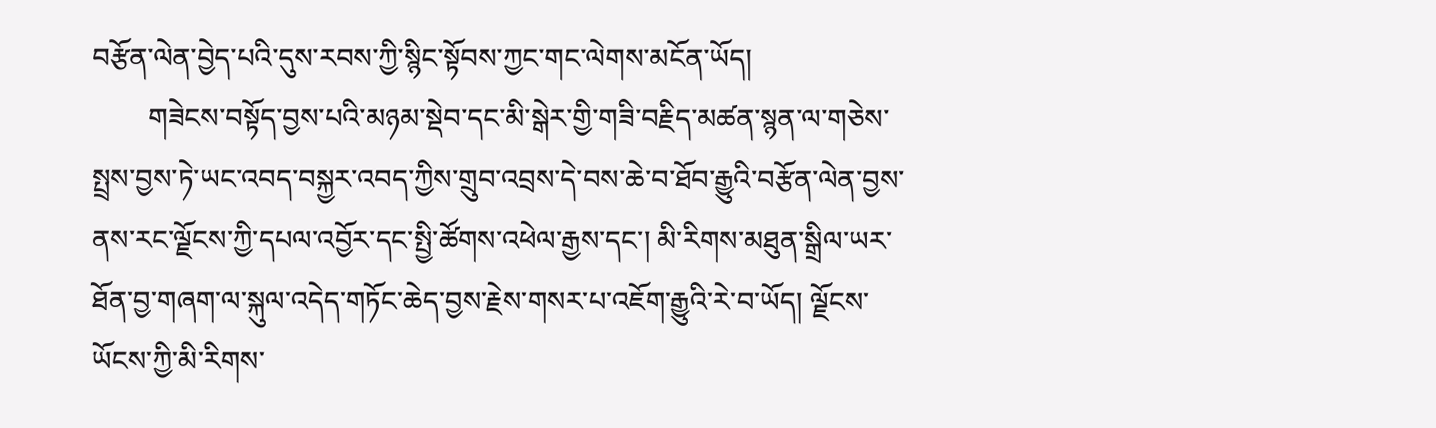བརྩོན་ལེན་བྱེད་པའི་དུས་རབས་ཀྱི་སྙིང་སྟོབས་ཀྱང་གང་ལེགས་མངོན་ཡོད།
        གཟེངས་བསྟོད་བྱས་པའི་མཉམ་སྡེབ་དང་མི་སྒེར་གྱི་གཟི་བརྗིད་མཚན་སྙན་ལ་གཅེས་སྤྲས་བྱས་ཏེ་ཡང་འབད་བསྐྱར་འབད་ཀྱིས་གྲུབ་འབྲས་དེ་བས་ཆེ་བ་ཐོབ་རྒྱུའི་བརྩོན་ལེན་བྱས་ནས་རང་ལྗོངས་ཀྱི་དཔལ་འབྱོར་དང་སྤྱི་ཚོགས་འཕེལ་རྒྱས་དང་། མི་རིགས་མཐུན་སྒྲིལ་ཡར་ཐོན་བྱ་གཞག་ལ་སྐུལ་འདེད་གཏོང་ཆེད་བྱས་རྗེས་གསར་པ་འཇོག་རྒྱུའི་རེ་བ་ཡོད། ལྗོངས་ཡོངས་ཀྱི་མི་རིགས་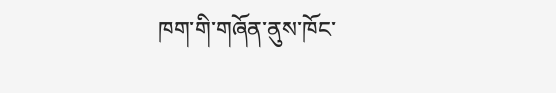ཁག་གི་གཞོན་ནུས་ཁོང་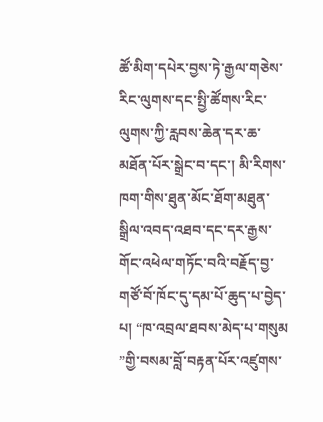ཚོ་མིག་དཔེར་བྱས་ཏེ་རྒྱལ་གཅེས་རིང་ལུགས་དང་སྤྱི་ཚོགས་རིང་ལུགས་ཀྱི་རླབས་ཆེན་དར་ཆ་མཐོན་པོར་སྒྲེང་བ་དང་། མི་རིགས་ཁག་གིས་ཐུན་མོང་ཐོག་མཐུན་སྒྲིལ་འབད་འཐབ་དང་དར་རྒྱས་གོང་འཕེལ་གཏོང་བའི་བརྗོད་བྱ་གཙོ་བོ་ཁོང་དུ་དམ་པོ་ཆུད་པ་བྱེད་པ། “ཁ་འབྲལ་ཐབས་མེད་པ་གསུམ ”གྱི་བསམ་བློ་བརྟན་པོར་འཛུགས་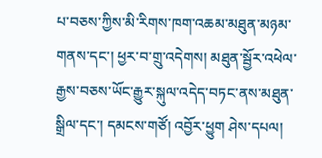པ་བཅས་ཀྱིས་མི་རིགས་ཁག་འཆམ་མཐུན་མཉམ་གནས་དང་། ཕྱར་བ་གྲུ་འདེགས། མཐུན་སྦྱོར་འཕེལ་རྒྱས་བཅས་ཡོང་རྒྱུར་སྐུལ་འདེད་བཏང་ནས་མཐུན་སྒྲིལ་དང་། དམངས་གཙོ། འབྱོར་ཕྱུག ཤེས་དཔལ།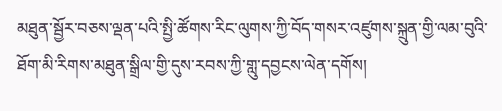མཐུན་སྦྱོར་བཅས་ལྡན་པའི་སྤྱི་ཚོགས་རིང་ལུགས་ཀྱི་བོད་གསར་འཛུགས་སྐྲུན་གྱི་ལམ་བུའི་ཐོག་མི་རིགས་མཐུན་སྒྲིལ་གྱི་དུས་རབས་ཀྱི་གླུ་དབྱངས་ལེན་དགོས།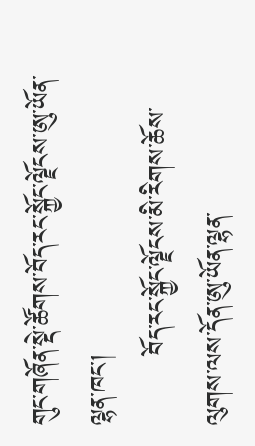གུང་གཞོན་སྡེ་ཚོགས་བོད་རང་སྐྱོང་ལྗོངས་ཨུ་ཡོན་ལྷན་ཁང་།
        བོད་རང་སྐྱོང་ལྗོངས་མི་རིགས་ཆོས་ལུགས་ལས་དོན་ཨུ་ཡོན་ལྷན་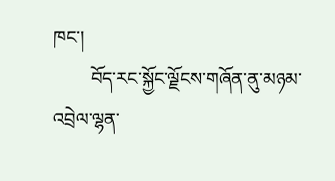ཁང་།
        བོད་རང་སྐྱོང་ལྗོངས་གཞོན་ནུ་མཉམ་འབྲེལ་ལྷན་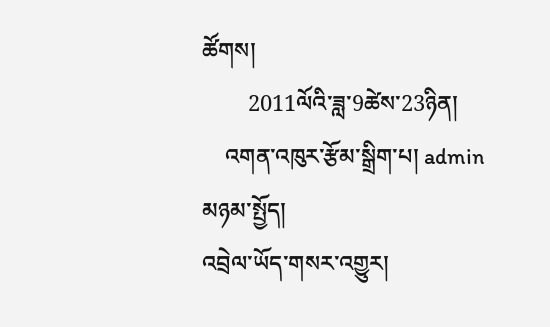ཚོགས།
        2011ལོའི་ཟླ་9ཚེས་23ཉིན།
    འགན་འཁུར་རྩོམ་སྒྲིག་པ། admin
མཉམ་སྤྱོད།
འབྲེལ་ཡོད་གསར་འགྱུར།